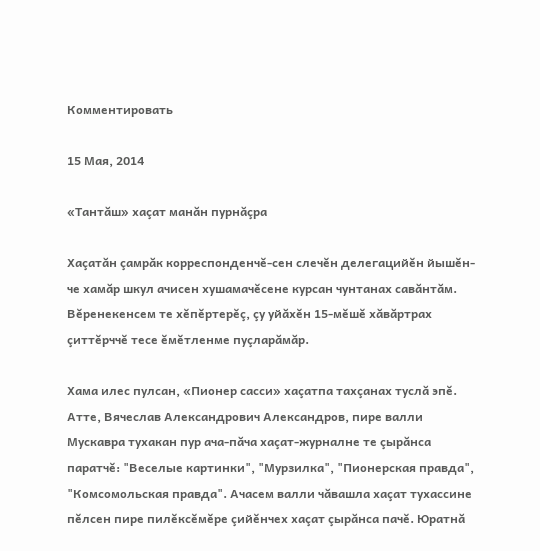Комментировать

15 Мая, 2014

«Тантăш» хаçат манăн пурнăçра

Хаçатăн çамрăк корреспонденчĕ-сен слечĕн делегацийĕн йышĕн-че хамăр шкул ачисен хушамачĕсене курсан чунтанах савăнтăм. Вĕренекенсем те хĕпĕртерĕç, çу уйăхĕн 15-мĕшĕ хăвăртрах çиттĕрччĕ тесе ĕмĕтленме пуçларăмăр.

Хама илес пулсан, «Пионер сасси» хаçатпа тахçанах туслă эпĕ. Атте, Вячеслав Александрович Александров, пире валли Мускавра тухакан пур ача-пăча хаçат-журналне те çырăнса паратчĕ: "Веселые картинки", "Мурзилка", "Пионерская правда", "Комсомольская правда". Ачасем валли чăвашла хаçат тухассине пĕлсен пире пилĕксĕмĕре çийĕнчех хаçат çырăнса пачĕ. Юратнă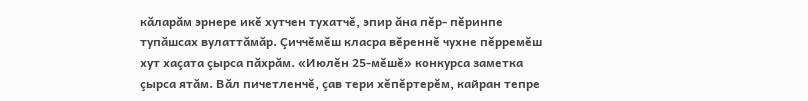кăларăм эрнере икĕ хутчен тухатчĕ, эпир ăна пĕр- пĕринпе тупăшсах вулаттăмăр. Çиччĕмĕш класра вĕреннĕ чухне пĕрремĕш хут хаçата çырса пăхрăм. «Июлĕн 25-мĕшĕ» конкурса заметка çырса ятăм. Вăл пичетленчĕ, çав тери хĕпĕртерĕм, кайран тепре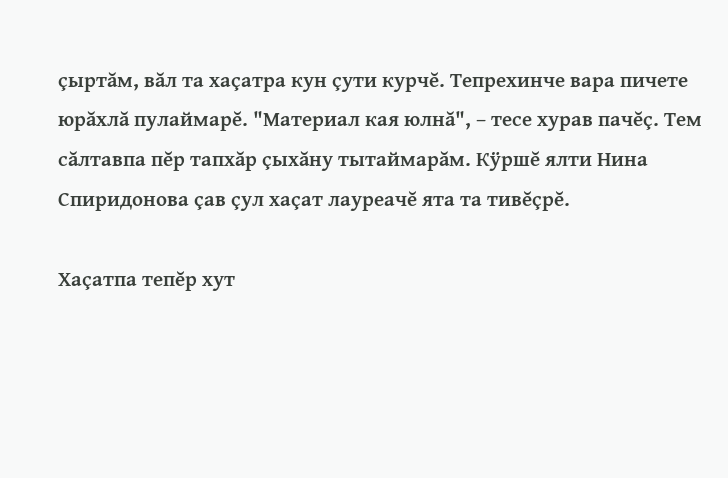çыртăм, вăл та хаçатра кун çути курчĕ. Тепрехинче вара пичете юрăхлă пулаймарĕ. "Материал кая юлнă", – тесе хурав пачĕç. Тем сăлтавпа пĕр тапхăр çыхăну тытаймарăм. Кÿршĕ ялти Нина Спиридонова çав çул хаçат лауреачĕ ята та тивĕçрĕ.

Хаçатпа тепĕр хут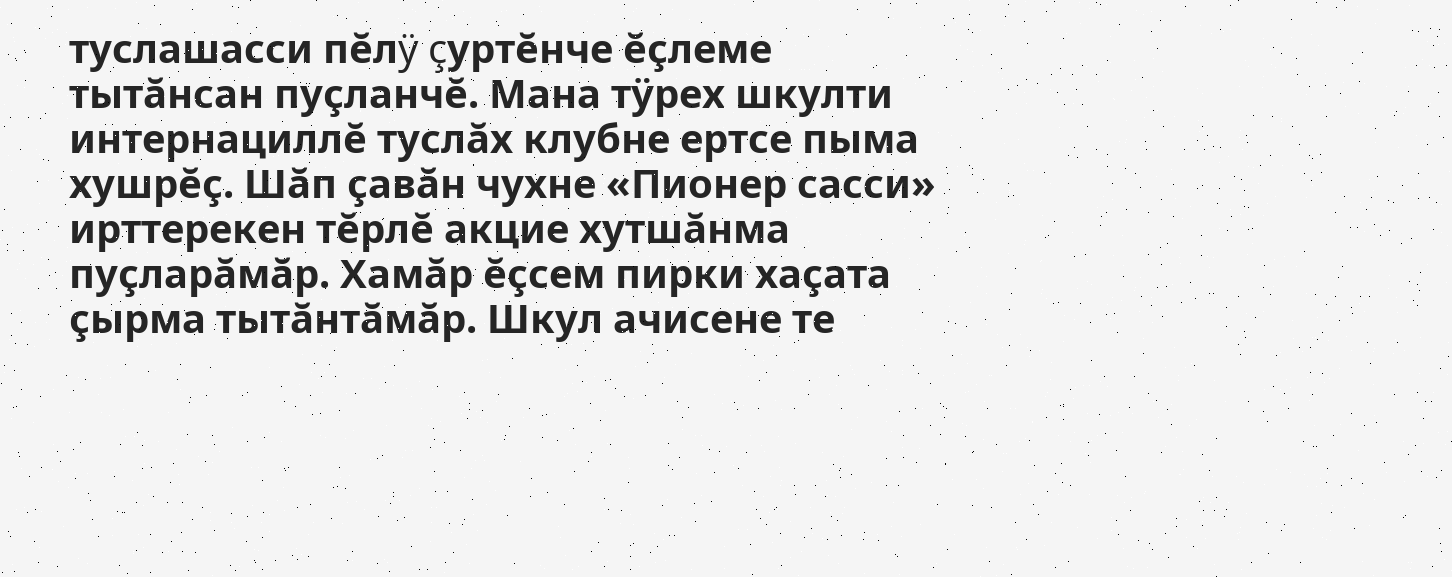туслашасси пĕлÿ çуртĕнче ĕçлеме тытăнсан пуçланчĕ. Мана тÿрех шкулти интернациллĕ туслăх клубне ертсе пыма хушрĕç. Шăп çавăн чухне «Пионер сасси» ирттерекен тĕрлĕ акцие хутшăнма пуçларăмăр. Хамăр ĕçсем пирки хаçата çырма тытăнтăмăр. Шкул ачисене те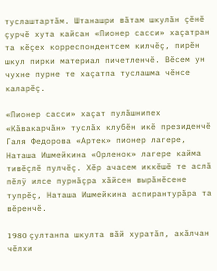туслаштартăм. Штанашри вăтам шкулăн çĕнĕ çурчĕ хута кайсан «Пионер сасси» хаçатран та кĕçех корреспондентсем килчĕç, пирĕн шкул пирки материал пичетленчĕ. Вĕсем ун чухне пурне те хаçатпа туслашма чĕнсе каларĕç.

«Пионер сасси» хаçат пулăшнипех «Кăвакарчăн» туслăх клубĕн икĕ президенчĕ Галя Федорова «Артек» пионер лагере, Наташа Ишмейкина «Орленок» лагере кайма тивĕçлĕ пулчĕç. Хĕр ачасем иккĕшĕ те аслă пĕлÿ илсе пурнăçра хăйсен вырăнĕсене тупрĕç, Наташа Ишмейкина аспирантурăра та вĕренчĕ.

1980 çултанпа шкулта вăй хуратăп, акăлчан чĕлхи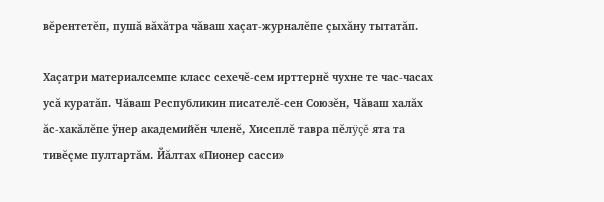вĕрентетĕп, пушă вăхăтра чăваш хаçат-журналĕпе çыхăну тытатăп.

Хаçатри материалсемпе класс сехечĕ-сем ирттернĕ чухне те час-часах усă куратăп. Чăваш Республикин писателĕ-сен Союзĕн, Чăваш халăх ăс-хакăлĕпе ÿнер академийĕн членĕ, Хисеплĕ тавра пĕлÿçĕ ята та тивĕçме пултартăм. Йăлтах «Пионер сасси»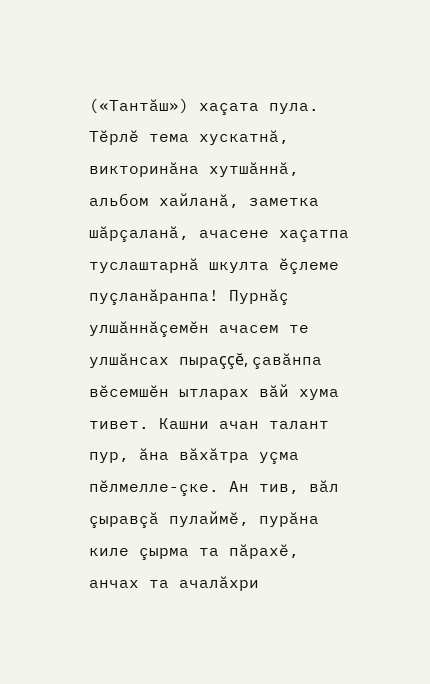(«Тантăш») хаçата пула. Тĕрлĕ тема хускатнă, викторинăна хутшăннă, альбом хайланă, заметка шăрçаланă, ачасене хаçатпа туслаштарнă шкулта ĕçлеме пуçланăранпа! Пурнăç улшăннăçемĕн ачасем те улшăнсах пыраççĕ, çавăнпа вĕсемшĕн ытларах вăй хума тивет. Кашни ачан талант пур, ăна вăхăтра уçма пĕлмелле-çке. Ан тив, вăл çыравçă пулаймĕ, пурăна киле çырма та пăрахĕ, анчах та ачалăхри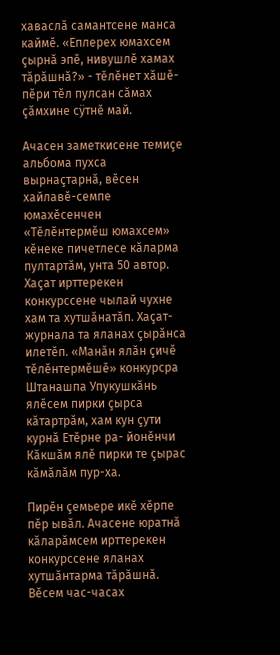хаваслă самантсене манса каймĕ. «Еплерех юмахсем çырнă эпĕ, нивушлĕ хамах тăрăшнă?» - тĕлĕнет хăшĕ-пĕри тĕл пулсан сăмах çăмхине сÿтнĕ май.

Ачасен заметкисене темиçе альбома пухса вырнаçтарнă, вĕсен хайлавĕ-семпе юмахĕсенчен «Тĕлĕнтермĕш юмахсем» кĕнеке пичетлесе кăларма пултартăм, унта 50 автор. Хаçат ирттерекен конкурссене чылай чухне хам та хутшăнатăп. Хаçат-журнала та яланах çырăнса илетĕп. «Манăн ялăн çичĕ тĕлĕнтермĕшĕ» конкурсра Штанашпа Упукушкăнь ялĕсем пирки çырса кăтартрăм, хам кун çути курнă Етĕрне ра- йонĕнчи Кăкшăм ялĕ пирки те çырас кăмăлăм пур-ха.

Пирĕн çемьере икĕ хĕрпе пĕр ывăл. Ачасене юратнă кăларăмсем ирттерекен конкурссене яланах хутшăнтарма тăрăшнă. Вĕсем час-часах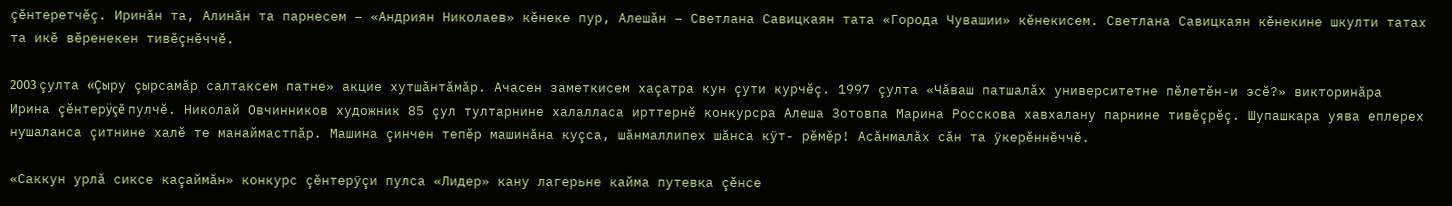çĕнтеретчĕç. Иринăн та, Алинăн та парнесем – «Андриян Николаев» кĕнеке пур, Алешăн – Светлана Савицкаян тата «Города Чувашии» кĕнекисем. Светлана Савицкаян кĕнекине шкулти татах та икĕ вĕренекен тивĕçнĕччĕ.

2003 çулта «Çыру çырсамăр салтаксем патне» акцие хутшăнтăмăр. Ачасен заметкисем хаçатра кун çути курчĕç. 1997 çулта «Чăваш патшалăх университетне пĕлетĕн-и эсĕ?» викторинăра Ирина çĕнтерÿçĕ пулчĕ. Николай Овчинников художник 85 çул тултарнине халалласа ирттернĕ конкурсра Алеша Зотовпа Марина Росскова хавхалану парнине тивĕçрĕç. Шупашкара уява еплерех нушаланса çитнине халĕ те манаймастпăр. Машина çинчен тепĕр машинăна куçса, шăнмаллипех шăнса кÿт- рĕмĕр! Асăнмалăх сăн та ÿкерĕннĕччĕ.

«Саккун урлă сиксе каçаймăн» конкурс çĕнтерÿçи пулса «Лидер» кану лагерьне кайма путевка çĕнсе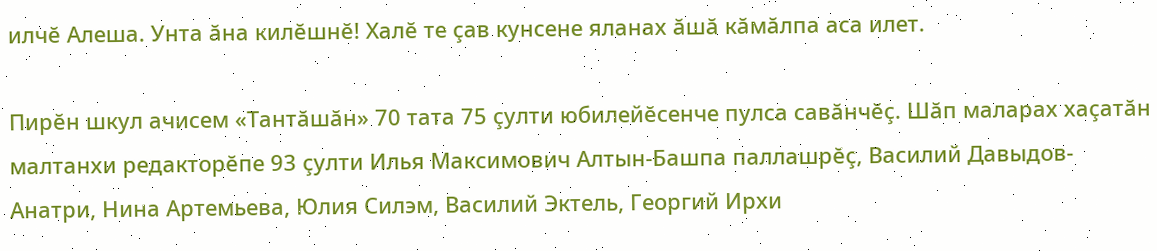илчĕ Алеша. Унта ăна килĕшнĕ! Халĕ те çав кунсене яланах ăшă кăмăлпа аса илет.

Пирĕн шкул ачисем «Тантăшăн» 70 тата 75 çулти юбилейĕсенче пулса савăнчĕç. Шăп маларах хаçатăн малтанхи редакторĕпе 93 çулти Илья Максимович Алтын-Башпа паллашрĕç, Василий Давыдов-Анатри, Нина Артемьева, Юлия Силэм, Василий Эктель, Георгий Ирхи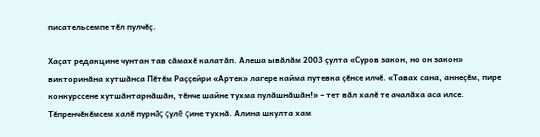писательсемпе тĕл пулчĕç.

Хаçат редакцине чунтан тав сăмахĕ калатăп. Алеша ывăлăм 2003 çулта «Суров закон, но он закон» викторинăна хутшăнса Пĕтĕм Раççейри «Артек» лагере кайма путевка çĕнсе илчĕ. «Тавах сана, аннеçĕм, пире конкурссене хутшăнтарнăшăн, тĕнче шайне тухма пулăшнăшăн!» – тет вăл халĕ те ачалăха аса илсе. Тĕпренчĕкĕмсем халĕ пурнăç çулĕ çине тухнă. Алина шкулта хам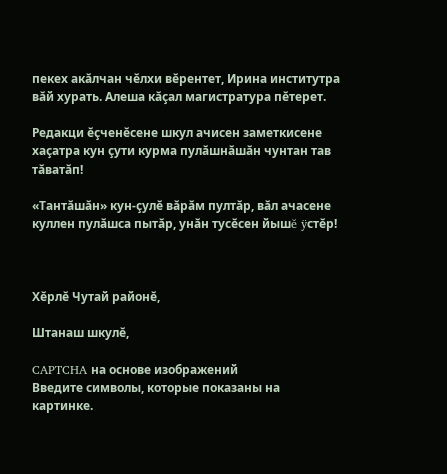пекех акăлчан чĕлхи вĕрентет, Ирина институтра вăй хурать. Алеша кăçал магистратура пĕтерет.

Редакци ĕçченĕсене шкул ачисен заметкисене хаçатра кун çути курма пулăшнăшăн чунтан тав тăватăп!

«Тантăшăн» кун-çулĕ вăрăм пултăр, вăл ачасене куллен пулăшса пытăр, унăн тусĕсен йышĕ ÿстĕр!



Хĕрлĕ Чутай районĕ,

Штанаш шкулĕ,

CAPTCHA на основе изображений
Введите символы, которые показаны на картинке.